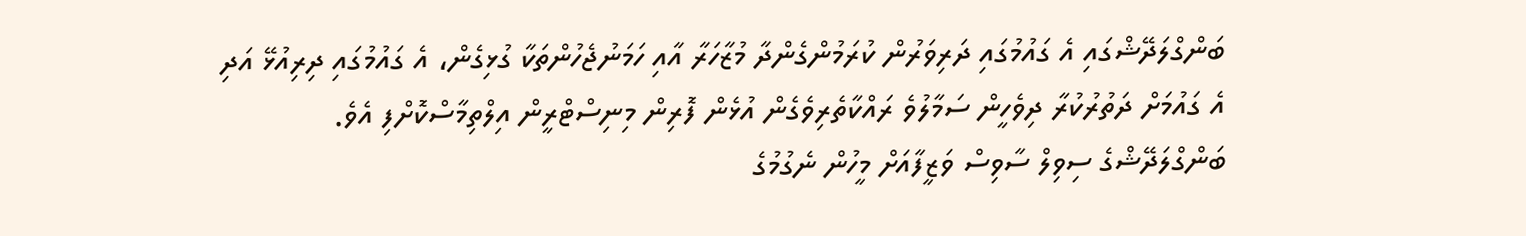ބަންގްލަދޭޝްގައި އެ ގައުމުގައި ދަރިވަރުން ކުރަމުންގެންދާ މުޒާހަރާ އާއި ހަމަނުޖެހުންތަކާ ގުޅިގެން، އެ ގައުމުގައި ދިރިއުޅޭ އަދި އެ ގައުމަށް ދަތުރުކުރާ ދިވެހީން ސަމާލުވެ ރައްކާތެރިވެގެން އުޅެން ފޮރިން މިނިސްޓްރީން އިލްތިމާސްކޮށްފި އެވެ.
ބަންގްލަދޭޝްގެ ސިވިލް ސާވިސް ވަޒީފާއަށް މީހުން ނެގުމުގެ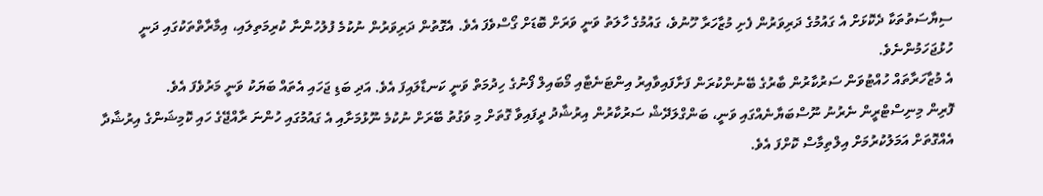ސިޔާސަތުތަކާ ދެކޮޅަށް އެ ގައުމުގެ ދަރިވަރުން ފެށި މުޒާހަރާ ހޫނުވެ، ގައުމުގެ ހާލަތު ވަނީ ވަރަށް ބޮޑަށް ގޯސްވެފަ އެވެ. އެގޮތުން ދަރިވަރުން ނުކުމެ ފުލުހުންނާ ކުރިމަތިލައި، އިމާރާތްތަކުގައި ދަނީ ހުޅުޖަހަމުންނެވެ.
އެ މުޒާހަރާތައް ހުއްޓުވަން ސަރުކާރުން ބާރުގެ ބޭނުންކުރަން ފަށާފައިވާއިރު އިންޓަނެޓާއި މޯބައިލް ފޯނުގެ ހިދުމަތް ވަނީ ކަނޑާލައިފަ އެވެ. އަދި ބަޑި ޖަހައި އެތައް ބަޔަކު ވަނީ މަރުވެފަ އެވެ.
ފޮރިން މިނިސްޓްރީން ނެރުނު ނޫސްބަޔާނެއްގައި ވަނީ، ބަންގްލަދޭޝް ސަރުކާރުން އިރުޝާދު ދީފައިވާ ގޮތަށް މި ވަގުތު ބޭރަށް ނުކުމެ ނޫޅުމަށާއި އެ ގައުމުގައި ހުންނަ ރާއްޖޭގެ ހައި ކޮމިޝަންގެ އިރުޝާދާ އެއްގޮތަށް އަމަލުކުރުމަށް އިލްތިމާސް ކޮށްފަ އެވެ.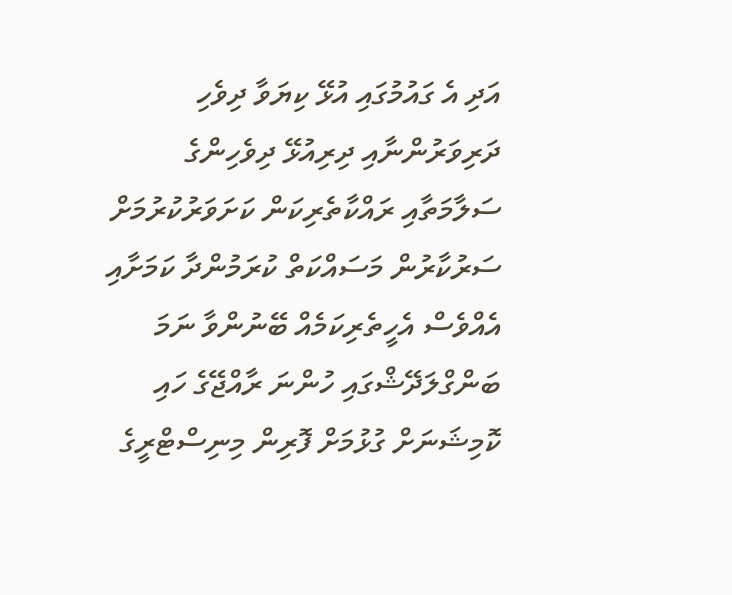އަދި އެ ގައުމުގައި އުޅޭ ކިޔަވާ ދިވެހި ދަރިވަރުންނާއި ދިރިއުޅޭ ދިވެހިންގެ ސަލާމަތާއި ރައްކާތެރިކަން ކަށަވަރުކުރުމަށް ސަރުކާރުން މަސައްކަތް ކުރަމުންދާ ކަމަށާއި އެއްވެސް އެހީތެރިކަމެއް ބޭނުންވާ ނަމަ ބަންގްލަދޭޝްގައި ހުންނަ ރާއްޖޭގެ ހައި ކޮމިޝަނަށް ގުޅުމަށް ފޮރިން މިނިސްޓްރީގެ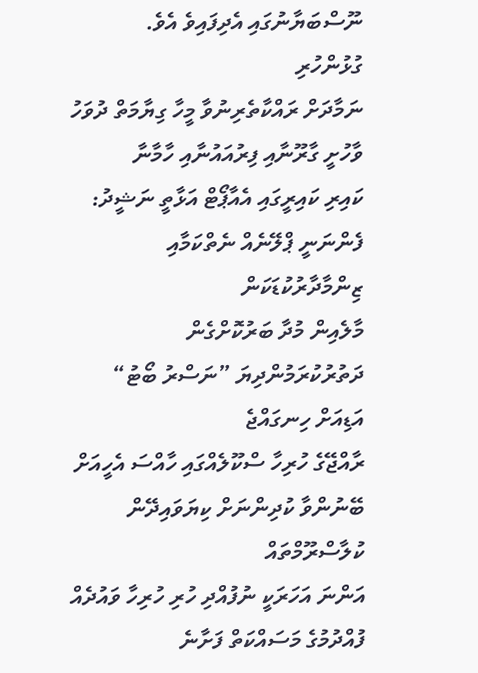ނޫސްބަޔާނުގައި އެދިފައިވެ އެވެ.
ގުޅުންހުރި
ނަމާދަށް ރައްކާތެރިނުވާ މީހާ ގިޔާމަތް ދުވަހު ވާހުށީ ގާރޫނާއި ފިރުއައުނާއި ހާމާނާ
ކައިރި ކައިރީގައި އެއާޕޯޓް އަޅާތީ ނަޝީދު: ފެންނަނީ ޕްލޭނެއް ނެތްކަމާއި ޒިންމާދާރުކުޑަކަން
މާލެއިން މުދާ ބަރުކޮށްގެން ދަތުރުކުރަމުންދިޔަ ”ނަސްރު ބޯޓު“ އަޑިއަށް ހިނގައްޖެ
ރާއްޖޭގެ ހުރިހާ ސްކޫލެއްގައި ހާއްސަ އެހީއަށް ބޭނުންވާ ކުދިންނަށް ކިޔަވައިދޭން ކުލާސްރޫމްތައް
އަންނަ އަހަރަކީ ނުފުއްދި ހުރި ހުރިހާ ވައުދެއް ފުއްދުމުގެ މަސައްކަތް ފަށާނެ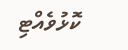ކޮޅުވެއްޓި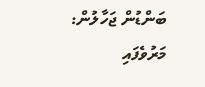ބަންޑުން ޖަހާލުން: މަރުވެފައި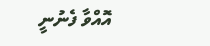އޮއްވާ ފެނުނީ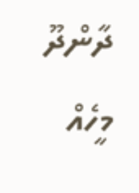ދާންދޫ މީހެއް